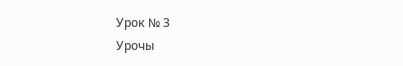Урок № 3
Урочы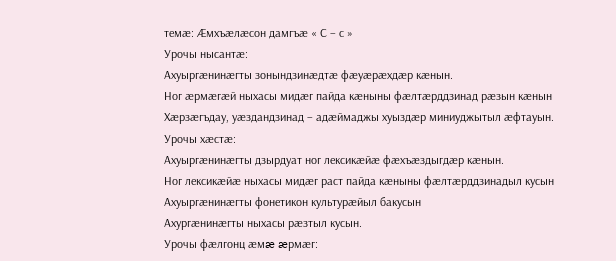темæ: Æмхъæлæсон дамгъæ « С – с »
Урочы нысантæ:
Ахуыргæнинæгты зонындзинæдтæ фæуæрæхдæр кæнын.
Ног æрмæгæй ныхасы мидæг пайда кæныны фæлтæрддзинад рæзын кæнын
Хæрзæгъдау, уæздандзинад – адæймаджы хуыздæр миниуджытыл æфтауын.
Урочы хæстæ:
Ахуыргæнинæгты дзырдуат ног лексикæйæ фæхъæздыгдæр кæнын.
Ног лексикæйæ ныхасы мидæг раст пайда кæныны фæлтæрддзинадыл кусын
Ахуыргæнинæгты фонетикон культурæйыл бакусын
Ахургæнинæгты ныхасы рæзтыл кусын.
Урочы фæлгонц æмæ æрмæг: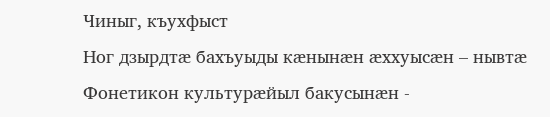Чиныг, къухфыст
Ног дзырдтæ бахъуыды кæнынæн æххуысæн – нывтæ
Фонетикон культурæйыл бакусынæн -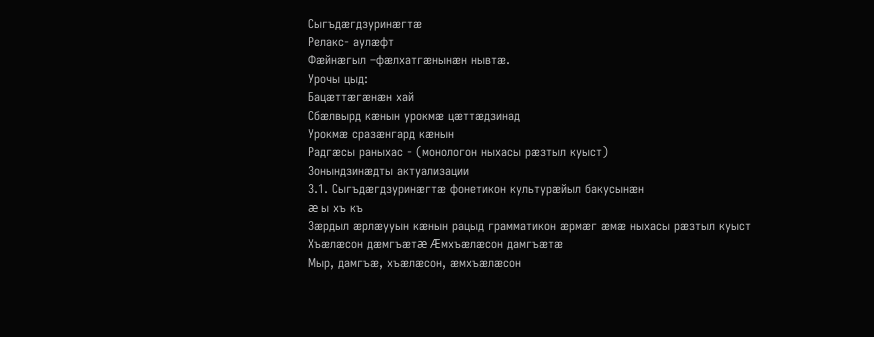Сыгъдæгдзуринæгтæ
Релакс- аулæфт
Фæйнæгыл –фæлхатгæнынæн нывтæ.
Урочы цыд:
Бацæттæгæнæн хай
Сбæлвырд кæнын урокмæ цæттæдзинад
Урокмæ сразæнгард кæнын
Радгæсы раныхас - (монологон ныхасы рæзтыл куыст)
Зонындзинæдты актуализации
3.1. Сыгъдæгдзуринæгтæ фонетикон культурæйыл бакусынæн
æ ы хъ къ
Зæрдыл æрлæууын кæнын рацыд грамматикон æрмæг æмæ ныхасы рæзтыл куыст
Хъæлæсон дæмгъæтæ Æмхъæлæсон дамгъæтæ
Мыр, дамгъæ, хъæлæсон, æмхъæлæсон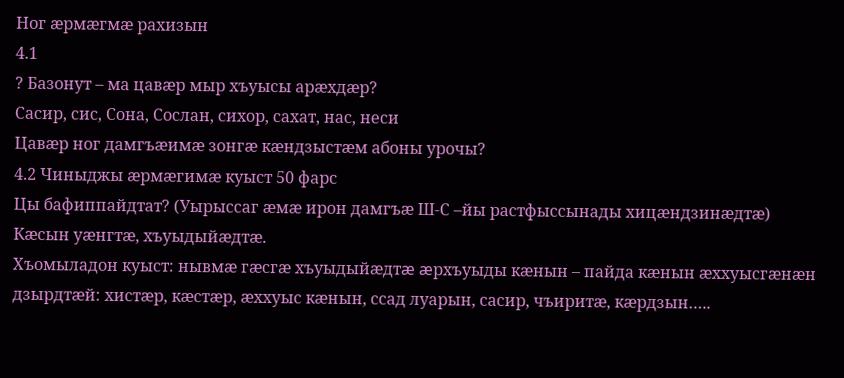Ног æрмæгмæ рахизын
4.1
? Базонут – ма цавæр мыр хъуысы арæхдæр?
Сасир, сис, Сона, Сослан, сихор, сахат, нас, неси
Цавæр ног дамгъæимæ зонгæ кæндзыстæм абоны урочы?
4.2 Чиныджы æрмæгимæ куыст 50 фарс
Цы бафиппайдтат? (Уырыссаг æмæ ирон дамгъæ Ш-С –йы растфыссынады хицæндзинæдтæ)
Кæсын уæнгтæ, хъуыдыйæдтæ.
Хъомыладон куыст: нывмæ гæсгæ хъуыдыйæдтæ æрхъуыды кæнын – пайда кæнын æххуысгæнæн дзырдтæй: хистæр, кæстæр, æххуыс кæнын, ссад луарын, сасир, чъиритæ, кæрдзын…..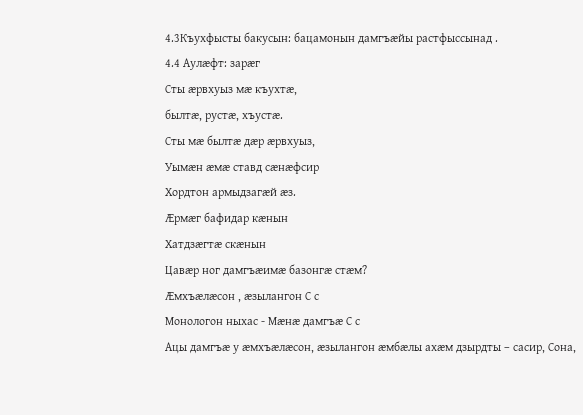4.3Къухфысты бакусын: бацамонын дамгъæйы растфыссынад .
4.4 Аулæфт: зарæг
Сты æрвхуыз мæ къухтæ,
былтæ, рустæ, хъустæ.
Сты мæ былтæ дæр æрвхуыз,
Уымæн æмæ ставд сæнæфсир
Хордтон армыдзагæй æз.
Æрмæг бафидар кæнын
Хатдзæгтæ скæнын
Цавæр ног дамгъæимæ базонгæ стæм?
Æмхъæлæсон , æзылангон С с
Монологон ныхас - Мæнæ дамгъæ С с
Ацы дамгъæ у æмхъæлæсон, æзылангон æмбæлы ахæм дзырдты – сасир, Сона,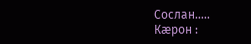Сослан…..
Кæрон :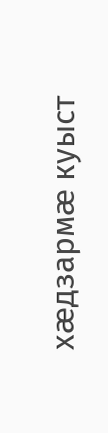хæдзармæ куыст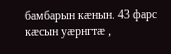бамбарын кæнын. 43 фарс кæсын уæрнгтæ ,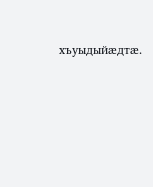хъуыдыйæдтæ.